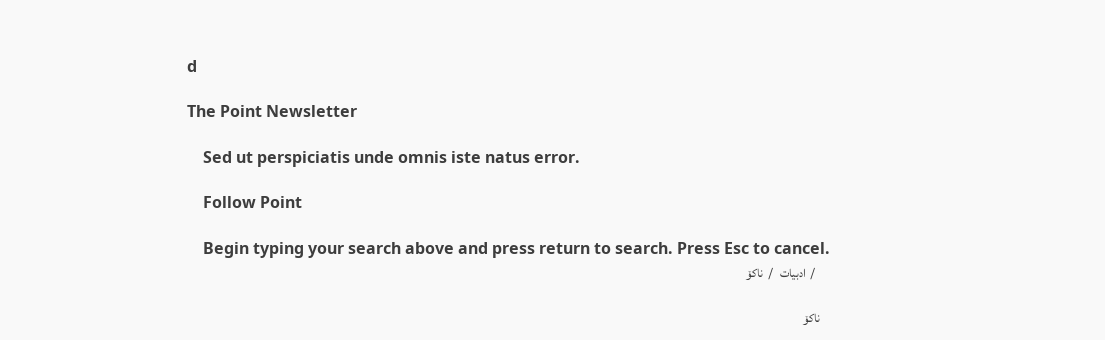d

The Point Newsletter

    Sed ut perspiciatis unde omnis iste natus error.

    Follow Point

    Begin typing your search above and press return to search. Press Esc to cancel.
      /  ادبیات   /  ناکۆ

    ناکۆ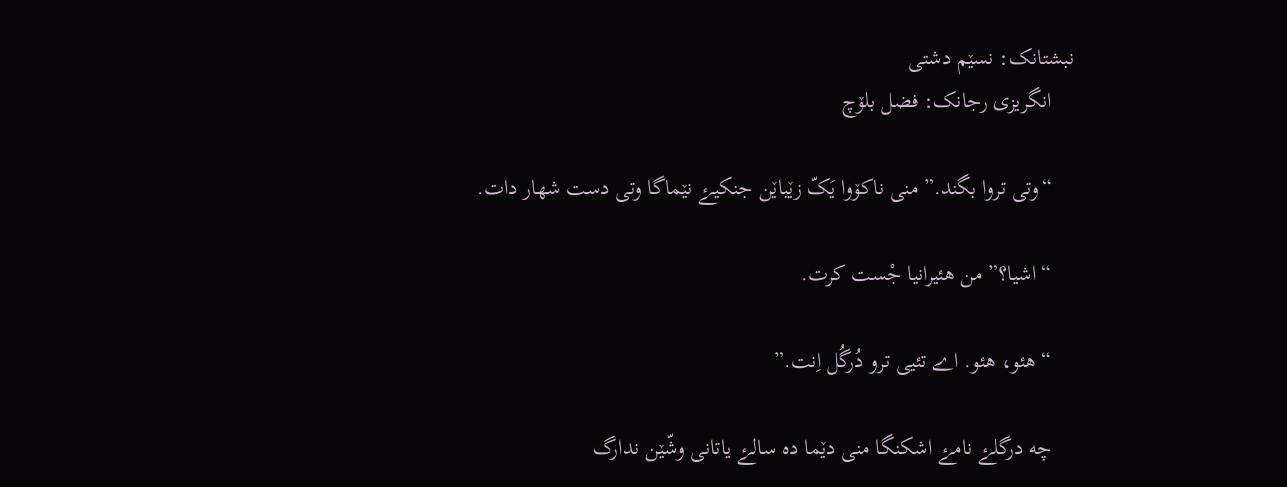نبشتانک: نسێم دشتی
    انگریزی رجانک: فضل بلۆچ

    “وتی تروا بگند.” منی ناکۆوا یَکّ زێباێن جنکیۓ نێماگا وتی دست شهار دات.

    “اشیا؟” من هئیرانیا جْست کرت.

    “ هئو، هئو. اے تئیی ترو دُرگُل اِنت.”

    چه درگلۓ نامۓ اشکنگا منی دێما ده سالۓ یاتانی وشّێن ندارگ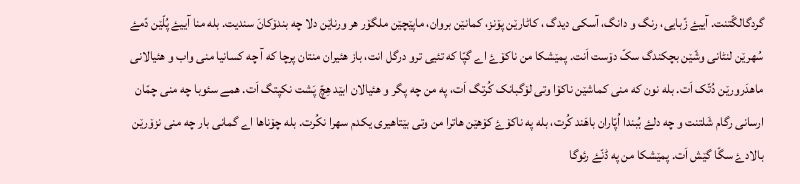گردگالگّتنت. آییۓ زًبایی، رنگ و دانگ، آسکی دیدگ ، کاٹارێن پۆنز، کمانێن بروان، ماپێچێن ملگۆر هر ورناێن دلا چه بندۆکانَ سندیت. بله منا آییۓ پُلّێن دًمۓ سُهرێن لنٹانی وشّێن بچکندگ سکّ دۆست اَنت. پمێشکا من ناکۆۓ اے گپّا که تئیی ترو درگل انت، باز هئیران منتان پرچا که آ چه کسانیا منی واب و هئیالانی ماهدَرورێن دُتّک اَت. بله نون که منی کماشێن ناکۆا وتی لۆگبانک کُرتگ اَت، په من چه پگر و هئیالان ابێد هِچّ پَشت نکپتگ اَت. همے سئوبا چه منی چمّان ارسانی رگام شَلتنت و چه دلۓ بُبندا اُپّاران باهَند کُرت، بله په ناکۆۓ کۆهێن هاترا من وتی بێتاهیری یکدم سهرا نکُرت. بله چۆناها اے گمانی بار چه منی نزۆرێن بالادۓ سگّا گێش اَت. پمێشکا من په ڈنّۓ رئوگا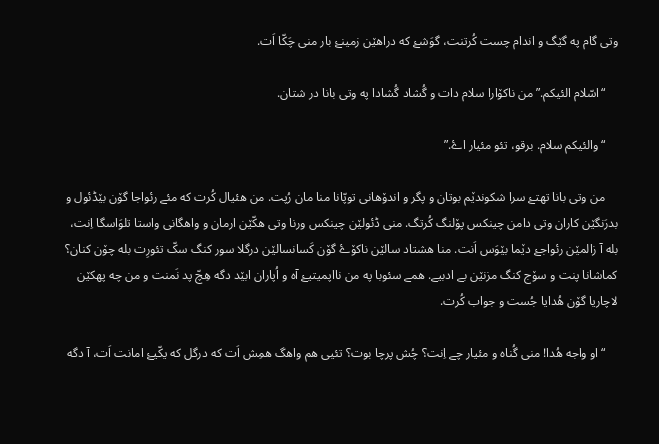وتی گام په گێگ و اندام چست کُرتنت، گوَشۓ که دراهێن زمینۓ بار منی چَکّا اَت.

    “اسّلام الئیکم.” من ناکۆارا سلام دات و گُشاد گُشادا په وتی بانا در شتان.

    “ والئیکم سلام. برقو، تئو مئیار اۓ.”

    من وتی بانا تهتۓ سرا شکوندێم بوتان و پگر و اندۆهانی توپّانا منا مان رُپت. من هئیال کُرت که مئے رئواجا گۆن بێڈئول و بدرَنگێن کاران وتی دامن چینکس پۆلنگ کُرتگ. منی ڈئولێن چینکس ورنا وتی هکّێن ارمان و واهگانی واستا تلوَاسگا اِنت، بله آ زالمێن رئواجۓ دێما بێوَس اَنت. منا هشتاد سالێن ناکۆۓ گۆن کَسانسالێن درگلا سور کنگ سکّ تئورِت بله چۆن کنان؟ کماشانا پنت و سۆج کنگ مزنێن بے ادبیے. همے سئوبا په من نااپمیتیۓ آه و اُپاران ابێد دگه هِچّ پد نَمنت و من چه پهکێن لاچاریا گۆن هُدایا جُست و جواب کُرت.

    “ او واجه هُدا! منی گُناه و مئیار چے اِنت؟ چُش پرچا بوت؟ تئیی هم واهگ همِش اَت که درگل که یکّیۓ امانت اَت، آ دگه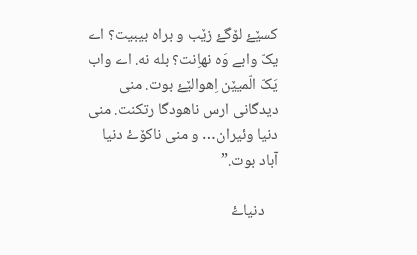کسێۓ لۆگۓ زێب و براه بیبیت؟ اے یکّ وابے وَه نهاِنت؟ بله نه. اے واب یَکّ الّمیێن اِهوالێۓ بوت. منی دیدگانی ارس ناهودگا رتکنت. منی دنیا وئیران… و منی ناکۆۓ دنیا آباد بوت.”

    دنیاۓ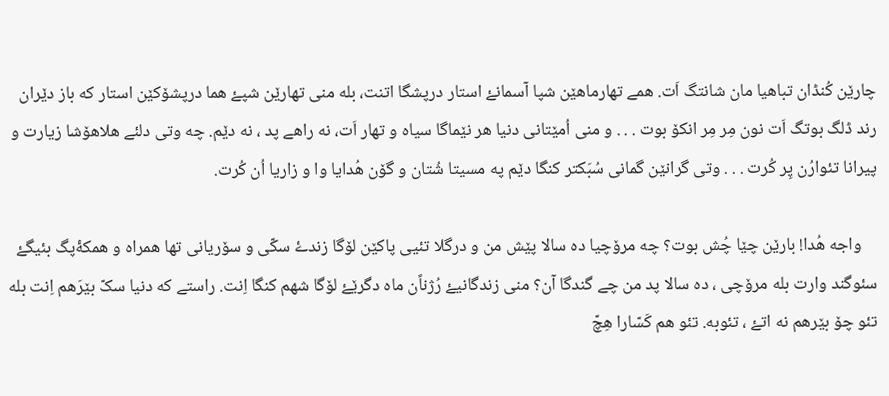چارێن کُنڈان تباهیا مان شانتگ اَت. همے تهارماهێن شپا آسمانۓ استار درپشگا اتنت، بله منی تهارێن شپۓ هما درپشۆکێن استار که باز دێران رند ڈلگ بوتگ اَت نون مِر مِر انکۆ بوت . . . و منی اُمێتانی دنیا هر نێماگا سیاه و تهار اَت، نه راهے پد ، نه دێم. چه وتی دلئے هلاهۆشا زیارت و پیرانا تئوارُن پِر کُرت . . . وتی گرانێن گمانی سُبَکتر کنگا دێم په مسیتا شُتان و گۆن هُدایا وا و زاریا اُن کُرت.

    واجه هُدا! بارێن چێا چُش بوت؟ چه مرۆچیا ده سالا پێش من و درگلا تئیی پاکێن لۆگا زندۓ سکّی و سۆریانی تها همراه و همکۀپگ بئیگۓ سئوگند وارت بله مرۆچی ، ده سالا پد من چے گندگا آن؟ منی زندگانیۓ رُژناًن ماه دگرێۓ لۆگا شهم کنگا اِنت. راستے که دنیا سکّ بێرَهم اِنت بله تئو چۆ بێرهم نه اتۓ ، تئوبه. تئو هم کَسّارا هِچّ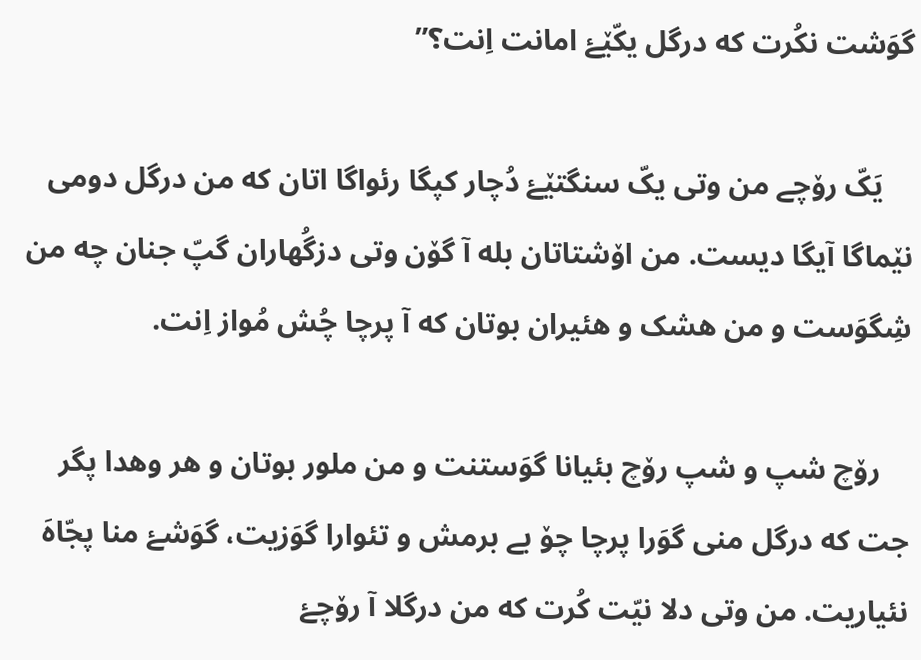گوَشت نکُرت که درگل یکّێۓ امانت اِنت؟”

    یَکّ رۆچے من وتی یکّ سنگتێۓ دُچار کپگا رئواگا اتان که من درگل دومی نێماگا آیگا دیست. من اۆشتاتان بله آ گۆن وتی دزگُهاران گپّ جنان چه من شِگوَست و من هشک و هئیران بوتان که آ پرچا چُش مُواز اِنت.

    رۆچ شپ و شپ رۆچ بئیانا گوَستنت و من ملور بوتان و هر وهدا پگر جت که درگل منی گوَرا پرچا چۆ بے برمش و تئوارا گوَزیت، گوَشۓ منا پجّاهَ نئیاریت. من وتی دلا نیّت کُرت که من درگلا آ رۆچۓ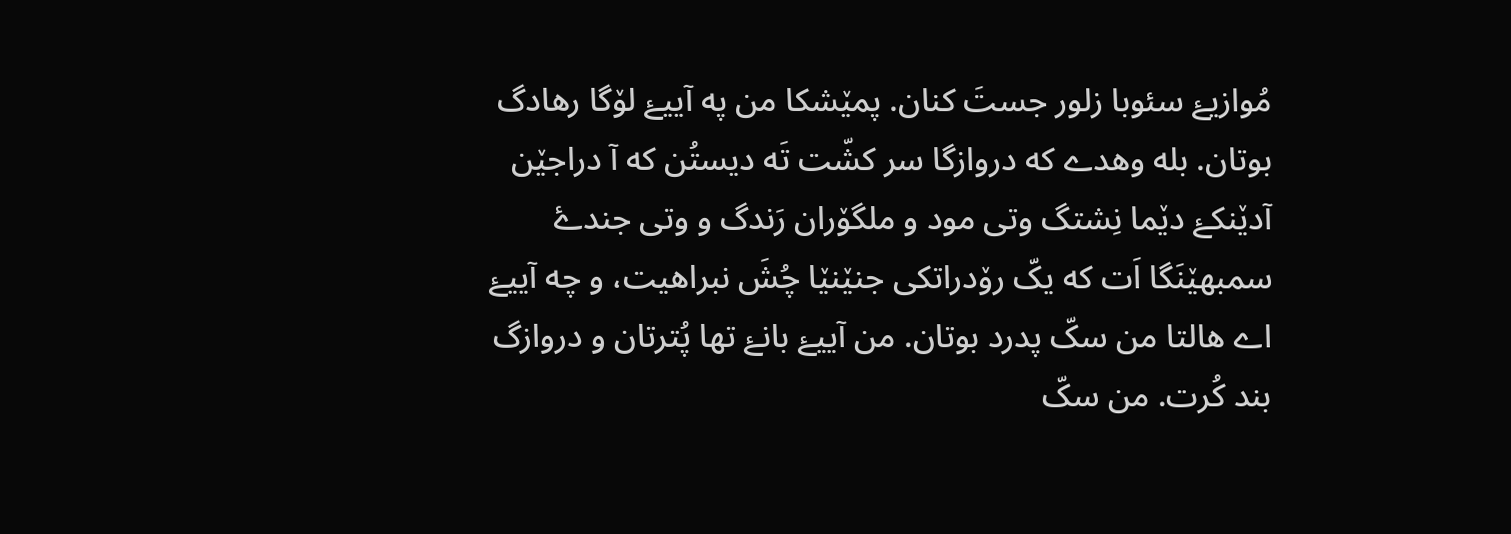مُوازیۓ سئوبا زلور جستَ کنان. پمێشکا من په آییۓ لۆگا رهادگ بوتان. بله وهدے که دروازگا سر کشّت تَه دیستُن که آ دراجێن آدێنکۓ دێما نِشتگ وتی مود و ملگۆران رَندگ و وتی جندۓ سمبهێنَگا اَت که یکّ رۆدراتکی جنێنێا چُشَ نبراهیت، و چه آییۓ اے هالتا من سکّ پدرد بوتان. من آییۓ بانۓ تها پُترتان و دروازگ بند کُرت. من سکّ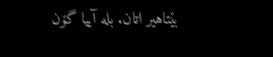بێتاهیر اتان. بله آییا گۆن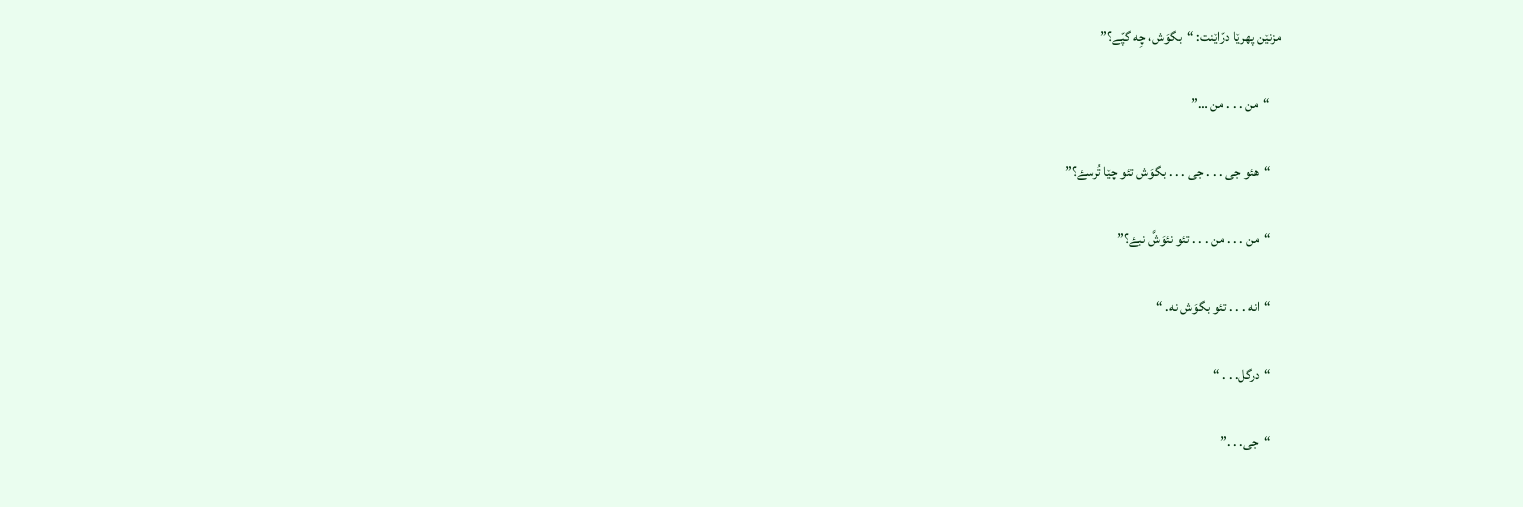مزنێن پهرێا درّاێنت: “بگوَش، چِه گپّے؟”

    “من . . . من …”

    “هئو جی . . . جی . . . بگوَش تئو چێا تُرسۓ؟”

    “من . . . من . . . تئو نئوَشَّ نبۓ؟”

    “انه . . . تئو بگوَش نه. “

    “درگل. . . “

    “جی. . .”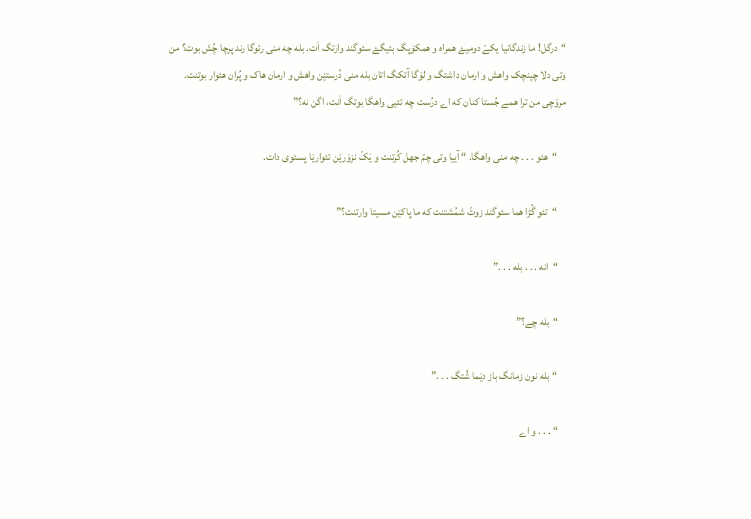“درگل! ما زندگانیا یکےّ دومیۓ همراه و همکۆپگ بئیگۓ سئوگند وارتگ اَت. بله چه منی رئوگا رند پرچا چُش بوت؟ من وتی دلا چینچک واهش و ارمان داشتگ و لۆگا آتکگ اتان بله منی دُرستێن واهش و ارمان هاک و پُران هئوار بوتنت. مرۆچی من ترا همے جُستا کنان که اے درُست چه تئیی واهگا بوتگ اَنت، اگن نه؟”

    “هئو . . . چه منی واهگا. “ آییا وتی چمّ جهل کُرتنت و یَکّ نزۆرێن تئوارێا پسئوی دات.

    “تئو گُڑا هما سئوگند زوتّ شمُشتنت که ما پاکێن مسیتا وارتنت؟”

    “انه . . . بله . . .”

    “بله چے؟”

    “بله نون زمانگ باز دێما شُتگ . . .”

    “ . . . و اے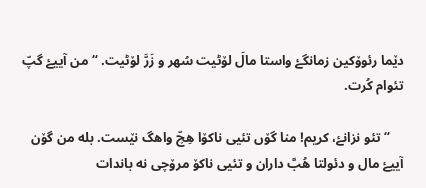دێما رئوۆکین زمانگۓ واستا مالَ لۆٹیت سُهر و زَرَّ لۆٹیت. “ من آییۓ گپّ تئوام کُرت.

    “تئو نزانۓ، کریم! منا گۆں تئیی ناکۆا هِچّ واهگ نێست. بله من گۆن آییۓ مال و دئولتا هُبَّ داران و تئیی ناکۆ مرۆچی نه باندات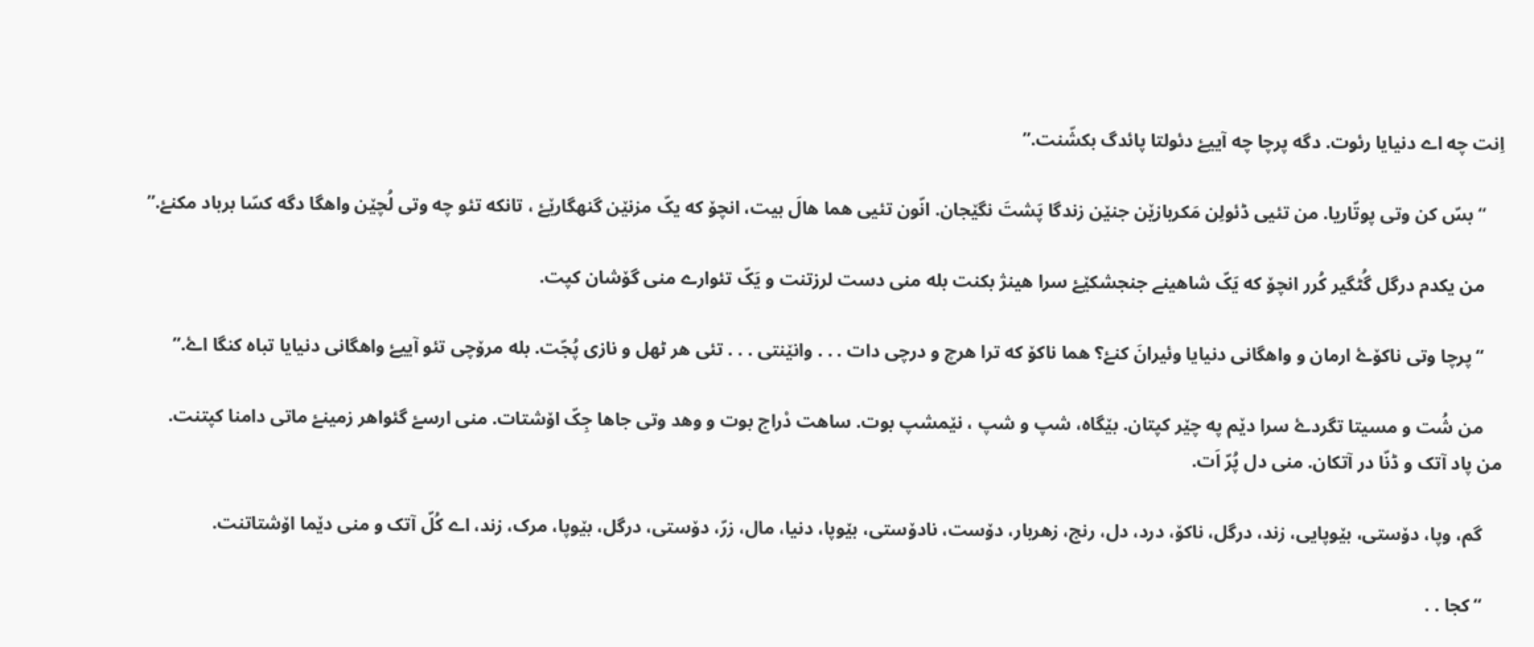اِنت چه اے دنیایا رئوت. دگه پرچا چه آییۓ دئولتا پائدگ بکشّنت.”

    “بسّ کن وتی پوتّاریا. من تئیی ڈئولِن مَکربازێن جنێن زندگا پَشتَ نگێجان. انّون تئیی هما هالَ بیت، انچۆ که یکّ مزنێن گنهگارێۓ ، تانکه تئو چه وتی لُچێن واهگا دگه کسّا برباد مکنۓ.”

    من یکدم درگل گُٹگیر کُرر انچۆ که یَکّ شاهینے جنجشکێۓ سرا هینژ بکنت بله منی دست لرزتنت و یَکّ تئوارے منی گۆشان کپت.

    “پرچا وتی ناکۆۓ ارمان و واهگانی دنیایا وئیرانَ کنۓ؟ هما ناکۆ که ترا هرچ و درچی دات . . . وانێنتی . . . تئی هر ٹهل و نازی پُجّت. بله مرۆچی تئو آییۓ واهگانی دنیایا تباه کنگا اۓ.”

    من شُت و مسیتا تگردۓ سرا دێم په چێر کپتان. بێگاه، شپ و شپ ، نێمشپ بوت. ساهت دْراج بوت و وهد وتی جاها جِکّ اۆشتات. منی ارسۓ گئواهر زمینۓ ماتی دامنا کپتنت. من پاد آتک و ڈنّا در آتکان. منی دل پُرّ اَت.

    گم، وپا، دۆستی، بێوپایی، زند، درگل، ناکۆ، درد، دل، رنج، زهربار، دۆست، نادۆستی، بێوپا، دنیا، مال، زرّ، دۆستی، درگل، بێوپا، مرک، زند، اے کُلّ آتک و منی دێما اۆشتاتنت.

    “کجا . .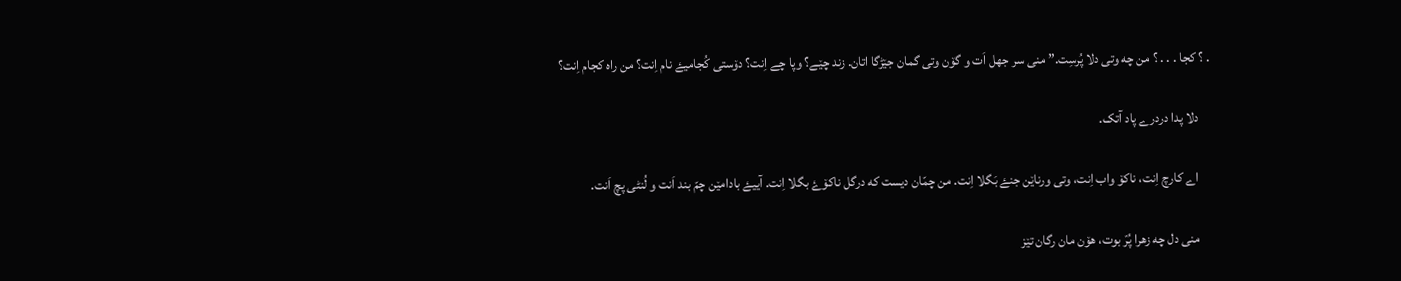. ؟ کجا . . . ؟ من چه وتی دلا پُرسِت.” منی سر جهل اَت و گۆن وتی گمان جێڑگا اتان. زند چێے؟ وپا چے اِنت؟ دۆستی کُجامیۓ نام اِنت؟ من راه کجام اِنت؟

    دلا پدا دردرے پاد آتک.

    اے کارچ اِنت، ناکۆ واب اِنت، وتی ورناێن جنۓ بَگلا اِنت. من چمّان دیست که درگل ناکۆۓ بگلا اِنت. آییۓ بادامێن چمّ بند اَنت و لُنٹی پچ اَنت.

    منی دل چه زهرا پُرّ بوت، هۆن مان رگان تێز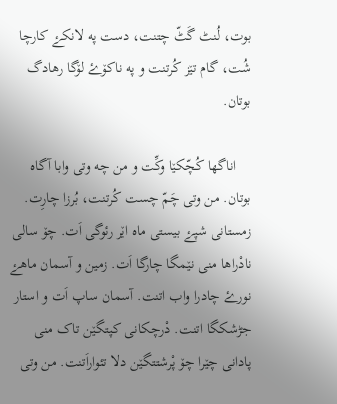بوت، لُنٹ گَٹّ چتنت، دست په لانکۓ کارچا شُت، گام تێز کُرتنت و په ناکۆۓ لۆگا رهادگ بوتان.

    اناگها کُچّکێا وکِّت و من چه وتی وابا آگاه بوتان. من وتی چَمّ چست کُرتنت، بُرزا چارِت. زمستانی شپۓ بیستی ماه اێر رئوگی اَت. چۆ سالی نادْراها منی نێمگا چارگا اَت. زمین و آسمان ماهۓ نورۓ چادرا واب اتنت. آسمان ساپ اَت و استار جڑشکگا اتنت. دْرچکانی کپتگێن تاک منی پادانی چێرا چۆ پْرشتتگێن دلا تئواراَتنت. من وتی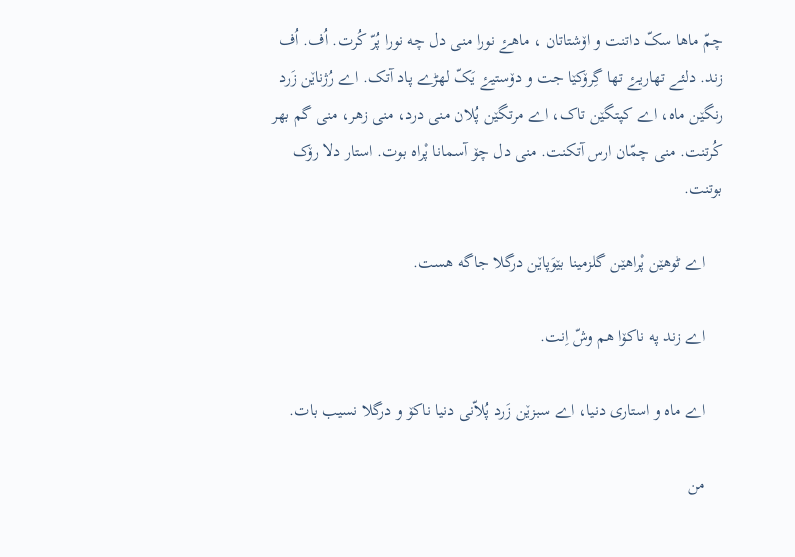چمّ ماها سکّ داتنت و اۆشتاتان ، ماهۓ نورا منی دل چه نورا پُرّ کُرت. اُف. اُف زند. دلئے تهاریۓ تها گِرۆکێا جت و دۆستیۓ یَکّ لهڑے پاد آتک. اے رُژناێن زَرد رنگێن ماه، اے کپتگێن تاک، اے مرتگێن پُلان منی درد، منی زهر، منی گم بهر کُرتنت. منی چمّان ارس آتکنت. منی دل چۆ آسمانا پْراه بوت. استار دلا رۆک بوتنت.

    اے ٹوهێن پْراهێن گلزمینا بێوَپاێن درگلا جاگه هست.

    اے زند په ناکۆا هم وشّ اِنت.

    اے ماه و استاری دنیا، اے سبزێن زَرد پُلاّنی دنیا ناکۆ و درگلا نسیب بات.

    من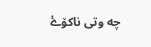چه وتی ناکۆۓ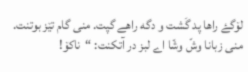لۆگۓ راها پد گَشت و دگه راهے گپت. منی گام تێز بوتنت. منی زبانا وشّ وشّا اے لبز در آتکنت: “ناکۆ!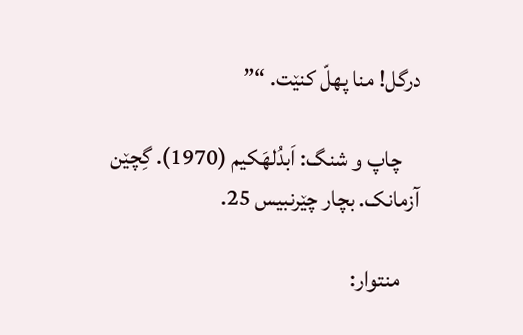درگل! منا پهلّ کنێت. “”

    چاپ و شنگ: اَبدُلهَکیم (1970). گِچێن آزمانک. بچار چێرنبیس 25.

    منتوار: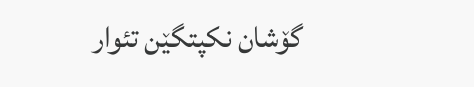گۆشان نکپتگێن تئوار